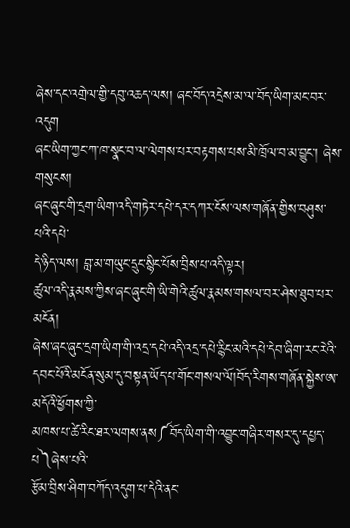ཞེས་དང་འགྲེལ་གྱི་དབུ་འཆད་ལས། ཞང་བོད་འདྲེས་མ་ལ་བོད་ཡིག་མང་བར་འདུག
ཞང་ཡིག་ཀྱང་ཀ་ཁ་སྣང་བ་ལ་ལེགས་པར་བརྟགས་པས་མི་ཁྲོལ་བ་མ་བྱུང་། ཞེས་གསུངས།
ཞང་ཞུང་གི་དྲག་ཡིག་འདི་གཏེར་དཔེ་དར་དཀར་ངོས་ལས་གཞོན་གྱིས་བཤུས་པའི་དཔེ་
དེ་ཉིད་ལས། བླ་མ་གཡུང་དྲུང་སྙིང་པོས་བྲིས་པ་འདི་ལྟར།
ཚུལ་འདི་རྣམས་ཀྱིས་ཞང་ཞུང་གི་ཡི་གེའི་ཚུལ་རྣམས་གསལ་བར་ཤེས་ཐུབ་པར་མངོན།
ཞེས་ཞང་ཞུང་དྲག་ཡིག་གི་འདྲ་དཔེ་འདི་འདྲ་དཔེ་རྙིང་མའི་དཔེ་དེབ་ཞིག་རང་རེའི་
དབང་པོའི་མངོན་སུམ་དུ་བསྟན་ཡོད་པ་གོང་གསལ་ལོ།བོད་རིགས་གཞོན་སྐྱེས་ཨ་མདོའི་ཕྱོགས་ཀྱི་
མཁས་པ་ཚེ་རིང་ཐར་ལགས་ནས༼བོད་ཡིག་གི་འབྱུང་གཞིར་གསར་དུ་དཔྱད་པ༽ཞེས་པའི་
རྩོམ་བྲིས་ཤིག་བཀོད་འདུག་པ་དེའི་ནང་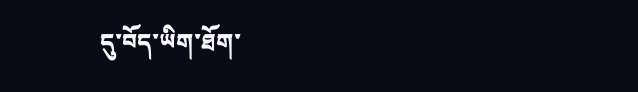དུ་བོད་ཡིག་ཐོག་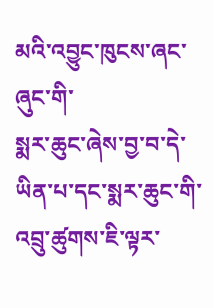མའི་འབྱུང་ཁུངས་ཞང་ཞུང་གི་
སྨར་ཆུང་ཞེས་བྱ་བ་དེ་ཡིན་པ་དང་སྨར་ཆུང་གི་འབྲུ་ཚུགས་ཇི་ལྟར་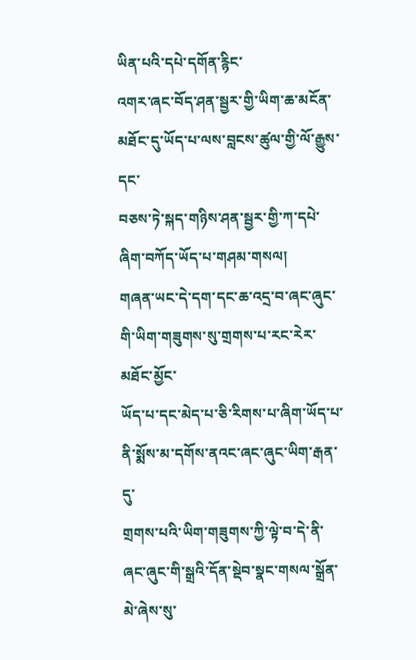ཡིན་པའི་དཔེ་དགོན་རྙིང་
འགར་ཞང་བོད་ཤན་སྦྱར་གྱི་ཡིག་ཆ་མངོན་མཐོང་དུ་ཡོད་པ་ལས་བླངས་ཚུལ་གྱི་ལོ་རྒྱུས་དང་
བཅས་ཏེ་སྐད་གཉིས་ཤན་སྦྱར་གྱི་ཀ་དཔེ་ཞིག་བཀོད་ཡོད་པ་གཤམ་གསལ།
གཞན་ཡང་དེ་དག་དང་ཆ་འདྲ་བ་ཞང་ཞུང་གི་ཡིག་གཟུགས་སུ་གྲགས་པ་རང་རེར་མཐོང་མྱོང་
ཡོད་པ་དང་མེད་པ་ཅི་རིགས་པ་ཞིག་ཡོད་པ་ནི་སྨོས་མ་དགོས་ནའང་ཞང་ཞུང་ཡིག་རྒན་དུ་
གྲགས་པའི་ཡིག་གཟུགས་ཀྱི་ལྟེ་བ་དེ་ནི་ཞང་ཞུང་གི་སྒྲའི་དོན་སྡེབ་སྣང་གསལ་སྒྲོན་མེ་ཞེས་སུ་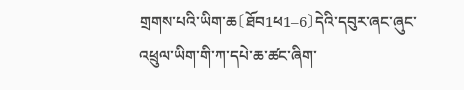གྲགས་པའི་ཡིག་ཆ〔ཐོབ1ཕ1–6〕དེའི་དབུར་ཞང་ཞུང་འཕྲུལ་ཡིག་གི་ཀ་དཔེ་ཆ་ཚང་ཞིག་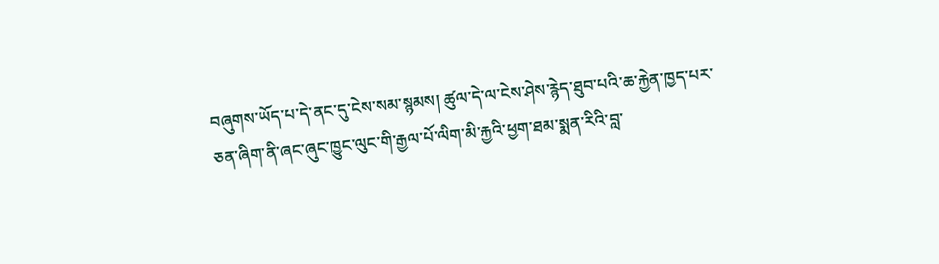བཞུགས་ཡོད་པ་དེ་ནང་དུ་ངེས་སམ་སྙམས། ཚུལ་དེ་ལ་ངེས་ཤེས་རྙེད་ཐུབ་པའི་ཆ་རྐྱེན་ཁྱད་པར་
ཅན་ཞིག་ནི་ཞང་ཞུང་ཁྱུང་ལུང་གི་རྒྱལ་པོ་ལིག་མི་རྐྱའི་ཕྱག་ཐམ་སྨན་རིའི་བླ་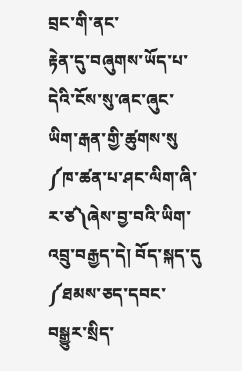བྲང་གི་ནང་
རྟེན་དུ་བཞུགས་ཡོད་པ་དེའི་ངོས་སུ་ཞང་ཞུང་ཡིག་རྒན་གྱི་ཚུགས་སུ
༼ཁ་ཚན་པ་ཤང་ལིག་ཞི་ར་ཙ༽ཞེས་བྱ་བའི་ཡིག་འབྲུ་བརྒྱད་དེ། བོད་སྐད་དུ
༼ཐམས་ཅད་དབང་བསྒྱུར་སྲིད་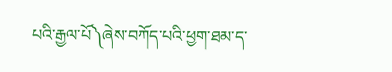པའི་རྒྱལ་པོ༽ཞེས་བཀོད་པའི་ཕྱག་ཐམ་ད་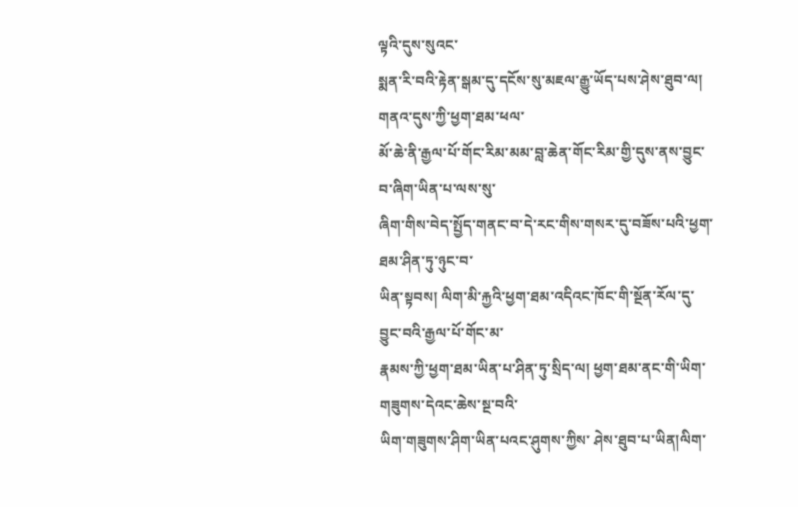ལྟའི་དུས་སུའང་
སྨན་རི་བའི་རྟེན་སྒམ་དུ་དངོས་སུ་མཇལ་རྒྱུ་ཡོད་པས་ཤེས་ཐུབ་ལ། གནའ་དུས་ཀྱི་ཕྱག་ཐམ་ཕལ་
མོ་ཆེ་ནི་རྒྱལ་པོ་གོང་རིམ་མམ་བླ་ཆེན་གོང་རིམ་གྱི་དུས་ནས་བྱུང་བ་ཞིག་ཡིན་པ་ལས་སུ་
ཞིག་གིས་བེད་སྤྱོད་གནང་བ་དེ་རང་གིས་གསར་དུ་བཟོས་པའི་ཕྱག་ཐམ་ཤིན་ཏུ་ཉུང་བ་
ཡིན་སྟབས། ལིག་མི་རྐྱའི་ཕྱག་ཐམ་འདིའང་ཁོང་གི་སྔོན་རོལ་དུ་བྱུང་བའི་རྒྱལ་པོ་གོང་མ་
རྣམས་ཀྱི་ཕྱག་ཐམ་ཡིན་པ་ཤིན་ཏུ་སྲིད་ལ། ཕྱག་ཐམ་ནང་གི་ཡིག་གཟུགས་དེའང་ཆེས་སྔ་བའི་
ཡིག་གཟུགས་ཤིག་ཡིན་པའང་ཤུགས་ཀྱིས་ ཤེས་ཐུབ་པ་ཡིན།ལིག་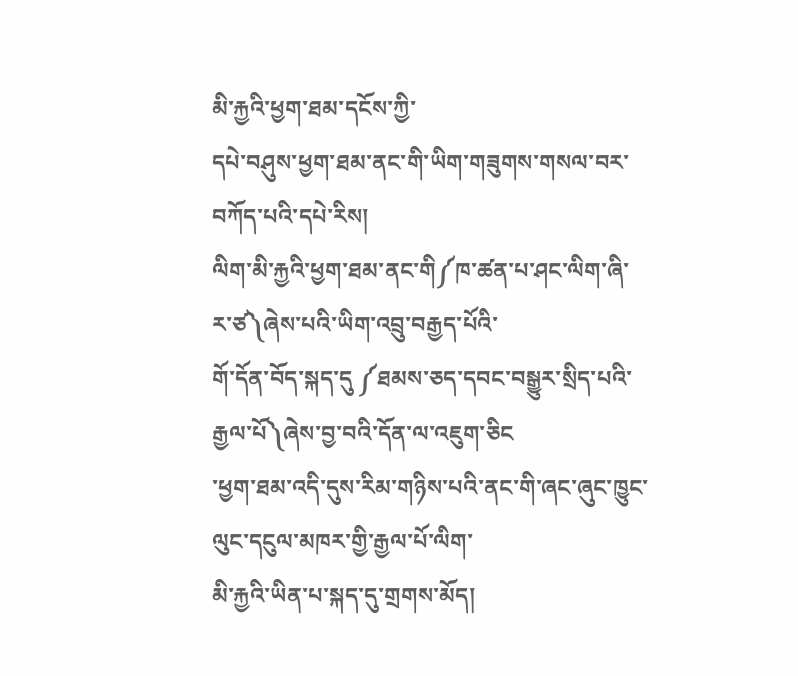མི་རྐྱའི་ཕྱག་ཐམ་དངོས་ཀྱི་
དཔེ་བཤུས་ཕྱག་ཐམ་ནང་གི་ཡིག་གཟུགས་གསལ་བར་བཀོད་པའི་དཔེ་རིས།
ལིག་མི་རྐྱའི་ཕྱག་ཐམ་ནང་གི༼ཁ་ཚན་པ་ཤང་ལིག་ཞི་ར་ཙ༽ཞེས་པའི་ཡིག་འབྲུ་བརྒྱད་པོའི་
གོ་དོན་བོད་སྐད་དུ ༼ཐམས་ཅད་དབང་བསྒྱུར་སྲིད་པའི་རྒྱལ་པོ༽ཞེས་བྱ་བའི་དོན་ལ་འཇུག་ཅིང
་ཕྱག་ཐམ་འདི་དུས་རིམ་གཉིས་པའི་ནང་གི་ཞང་ཞུང་ཁྱུང་ལུང་དངུལ་མཁར་གྱི་རྒྱལ་པོ་ལིག་
མི་རྐྱའི་ཡིན་པ་སྐད་དུ་གྲགས་མོད།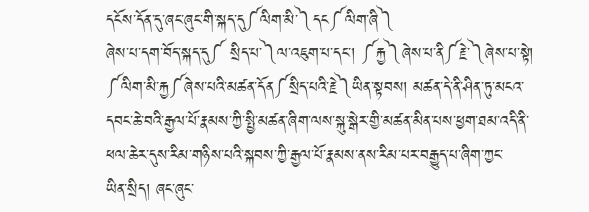དངོས་དོན་དུ་ཞང་ཞུང་གི་སྐད་དུ༼ལིག་མི་༽དང༼ལིག་ཞི༽
ཞེས་པ་དག་བོད་སྐད་དུ༼ སྲིད་པ་༽ལ་འཇུག་པ་དང་། ༼རྐྱ༽ཞེས་པ་ནི༼རྗེ་༽ཞེས་པ་སྟེ།
༼ལིག་མི་རྐྱ༼ཞེས་པའི་མཚན་དོན༼སྲིད་པའི་རྗེ༽ཡིན་སྟབས། མཚན་དེ་ནི་ཤིན་ཏུ་མངའ་
དབང་ཆེ་བའི་རྒྱལ་པོ་རྣམས་ཀྱི་སྤྱི་མཚན་ཞིག་ལས་སྐུ་སྒེར་གྱི་མཚན་མིན་པས་ཕྱག་ཐམ་འདི་ནི་
ཕལ་ཆེར་དུས་རིམ་གཉིས་པའི་སྐབས་ཀྱི་རྒྱལ་པོ་རྣམས་ནས་རིམ་པར་བརྒྱུད་པ་ཞིག་ཀྱང་
ཡིན་སྲིད། ཞང་ཞུང་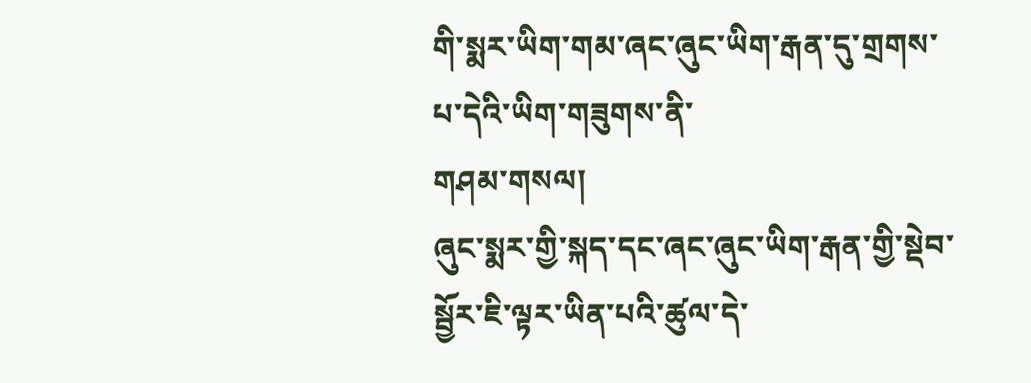གི་སྨར་ཡིག་གམ་ཞང་ཞུང་ཡིག་རྒན་དུ་གྲགས་པ་དེའི་ཡིག་གཟུགས་ནི་
གཤམ་གསལ།
ཞུང་སྨར་གྱི་སྐད་དང་ཞང་ཞུང་ཡིག་རྒན་གྱི་སྡེབ་སྦྱོར་ཇི་ལྟར་ཡིན་པའི་ཚུལ་དེ་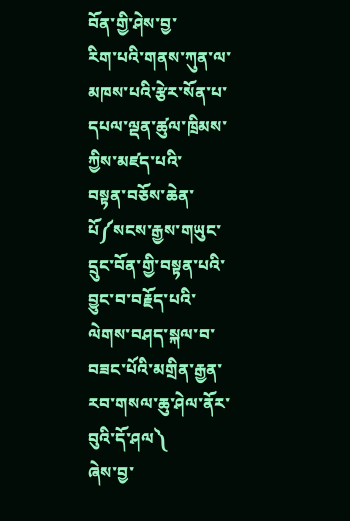བོན་གྱི་ཤེས་བྱ་
རིག་པའི་གནས་ཀུན་ལ་མཁས་པའི་རྩེར་སོན་པ་དཔལ་ལྡན་ཚུལ་ཁྲིམས་ཀྱིས་མཛད་པའི་
བསྟན་བཅོས་ཆེན་པོ༼སངས་རྒྱས་གཡུང་དྲུང་བོན་གྱི་བསྟན་པའི་བྱུང་བ་བརྗོད་པའི་
ལེགས་བཤད་སྐལ་བ་བཟང་པོའི་མགྲིན་རྒྱན་རབ་གསལ་ཆུ་ཤེལ་ནོར་བུའི་དོ་ཤལ༽
ཞེས་བྱ་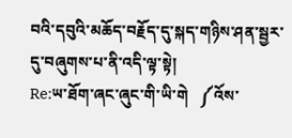བའི་དབུའི་མཆོད་བརྗོད་དུ་སྐད་གཉིས་ཤན་སྦྱར་དུ་བཞུགས་པ་ནི་འདི་ལྟ་སྟེ།
Re:ཡ་ཐོག་ཞང་ཞུང་གི་ཡི་གེ   ༼འོས་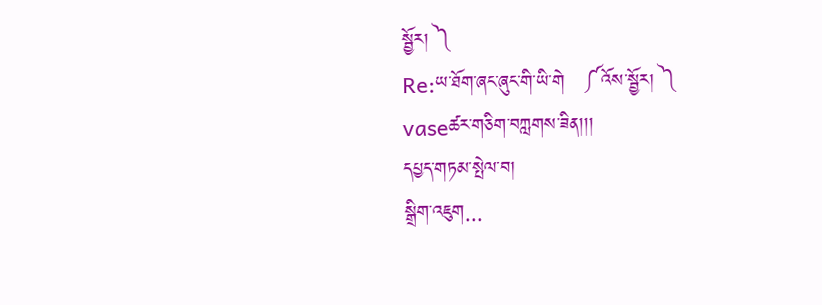སྦྱོར། ༽
Re:ཡ་ཐོག་ཞང་ཞུང་གི་ཡི་གེ   ༼འོས་སྦྱོར། ༽
vaseཚར་གཅིག་བཀླགས་ཟིན།།།
དཔྱད་གཏམ་སྤེལ་བ།
སྒྲིག་འཇུག...